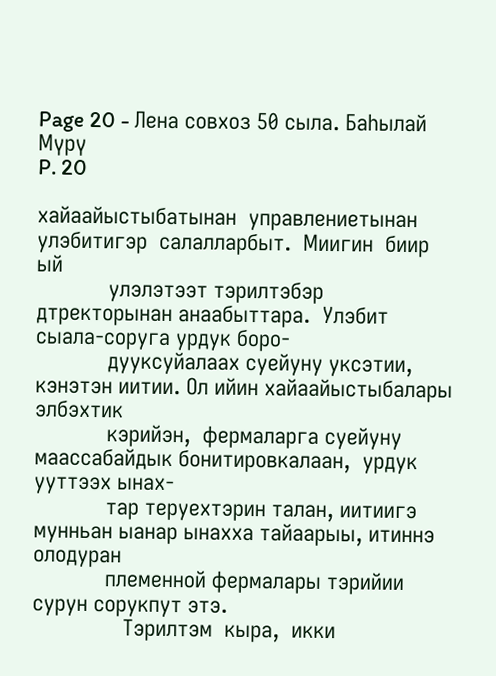Page 20 - Лена совхоз 50 сыла. Баһылай Мүрү
P. 20

хайаайыстыбатынан  управлениетынан  улэбитигэр  салалларбыт.  Миигин  биир  ый
            улэлэтээт тэрилтэбэр дтректорынан анаабыттара.  Улэбит сыала-соруга урдук боро-
            дууксуйалаах суейуну уксэтии, кэнэтэн иитии. Ол ийин хайаайыстыбалары элбэхтик
            кэрийэн,  фермаларга суейуну маассабайдык бонитировкалаан,  урдук ууттээх ынах-
            тар теруехтэрин талан, иитиигэ мунньан ыанар ынахха тайаарыы, итиннэ олодуран
            племенной фермалары тэрийии сурун сорукпут этэ.
               Тэрилтэм  кыра,  икки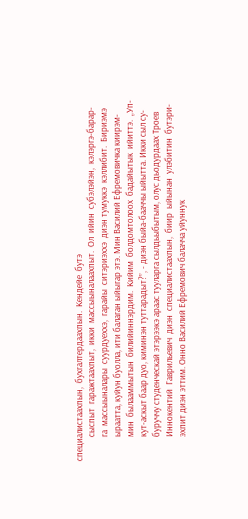специалистаахпын,  бухгалтердаахпын.  Кендейе  бутэ
            сыспыт  гаражтаахпыт,  икки  массыыналаахпыт.  Ол  ийин  субэлэйэн,  кэлэргэ-барар-
            га  массыыналары  суурдуеххэ,  гарайы  ситэриэххэ  диэн тумуккэ  кэллибит.  Бириэмэ
            ыраатта, куйун буолла, ити балаган ыйыгар этэ. Мин Василий Ефремовичка киирэм-
            мин  былааммытын  билийиннэрдим.  Кийим  болдомтолоох  бадайытык  ийиттэ.  „Уп-
            кут-аскыт баар дуо, киминэн туттарадыт?”, - диэн быйа-бааччы ыйытта. Икки сыл су-
            буруччу студенческай этэрээкэ араас тууларга сылдьыбытым, олус дьодурдаах Троев
            Иннокентий  Гаврильевич  диэн  специалистаахпын,  биир  ыйынан  улэбитин  бутэри-
            эхпит диэн эттим. Онно Василий Ефремович балачча уйуннук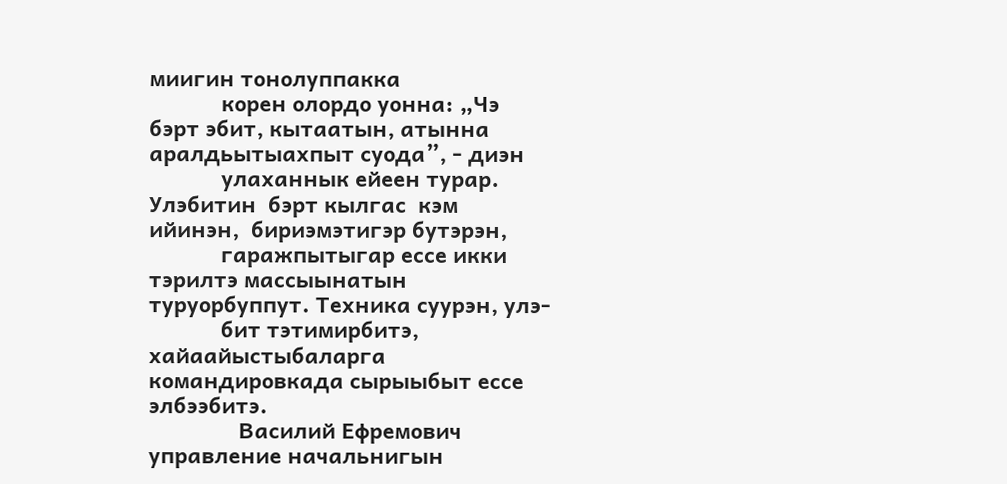миигин тонолуппакка
            корен олордо уонна: „Чэ бэрт эбит, кытаатын, атынна аралдьытыахпыт суода”, - диэн
            улаханнык ейеен турар.  Улэбитин  бэрт кылгас  кэм  ийинэн,  бириэмэтигэр бутэрэн,
            гаражпытыгар ессе икки тэрилтэ массыынатын туруорбуппут. Техника суурэн, улэ-
            бит тэтимирбитэ, хайаайыстыбаларга командировкада сырыыбыт ессе элбээбитэ.
               Василий Ефремович управление начальнигын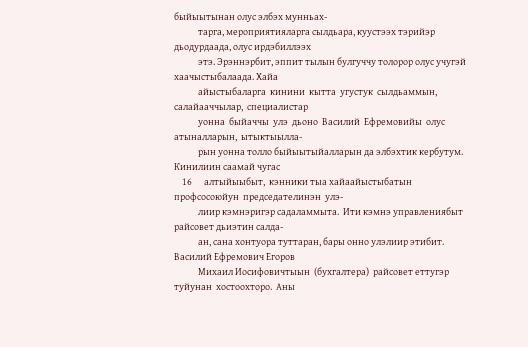быйыытынан олус элбэх мунньах-
            тарга, мероприятияларга сылдьара, куустээх тэрийэр дьодурдаада, олус ирдэбиллээх
            этэ. Эрэннэрбит, эппит тылын булгуччу толорор олус учугэй хаачыстыбалаада. Хайа
            айыстыбаларга  кинини  кытта  угустук  сылдьаммын,  салайааччылар,  специалистар
            уонна  быйаччы  улэ  дьоно  Василий  Ефремовийы  олус  атыналларын,  ытыктыылла-
            рын уонна толло быйыытыйалларын да элбэхтик кербутум.  Кинилиин саамай чугас
    16      алтыйыыбыт,  кэнники тыа хайаайыстыбатын  профсосоюйун  председателинэн  улэ-
            лиир кэмнэригэр садаламмыта.  Ити кэмнэ управлениябыт  райсовет дьиэтин салда-
            ан, сана хонтуора туттаран, бары онно улэлиир этибит.  Василий Ефремович Егоров
            Михаил Иосифовичтыын  (бухгалтера)  райсовет еттугэр  туйунан  хостоохторо.  Аны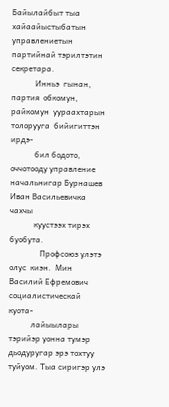Байылайбыт тыа хайаайыстыбатын управлениетын партийнай тэрилтэтин секретара.
            Инньэ  гынан,  партия  обкомун,  райкомун  уураахтарын  толорууга  бийигиттэн  ирдэ-
            бил бодото, оччотооду управление начальнигар Бурнашев Иван Васильевичка чахчы
            куустээх тирэх буобута.
               Профсоюз улэтэ олус  киэн.  Мин  Василий Ефремович  социалистическай  куота-
           лайыылары тэрийэр уонна тумэр дьодуругар эрэ тохтуу туйуом. Тыа сиригэр улэ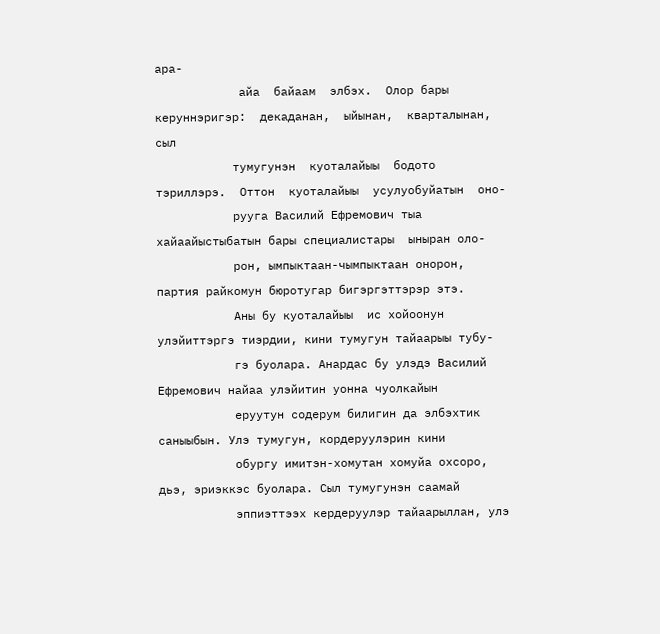ара-
            айа  байаам  элбэх.  Олор бары  керуннэригэр:  декаданан,  ыйынан,  кварталынан,  сыл
           тумугунэн  куоталайыы  бодото  тэриллэрэ.  Оттон  куоталайыы  усулуобуйатын  оно-
           рууга Василий Ефремович тыа хайаайыстыбатын бары специалистары  ыныран оло-
           рон, ымпыктаан-чымпыктаан онорон, партия райкомун бюротугар бигэргэттэрэр этэ.
           Аны бу куоталайыы  ис хойоонун улэйиттэргэ тиэрдии, кини тумугун тайаарыы тубу-
           гэ буолара. Анардас бу улэдэ Василий Ефремович найаа улэйитин уонна чуолкайын
           еруутун содерум билигин да элбэхтик саныыбын. Улэ тумугун, кордеруулэрин кини
           обургу имитэн-хомутан хомуйа охсоро, дьэ, эриэккэс буолара. Сыл тумугунэн саамай
           эппиэттээх кердеруулэр тайаарыллан, улэ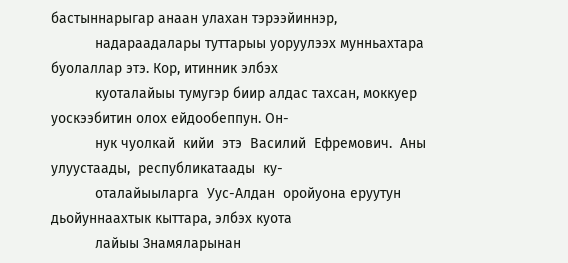бастыннарыгар анаан улахан тэрээйиннэр,
           надараадалары туттарыы уоруулээх мунньахтара буолаллар этэ. Кор, итинник элбэх
           куоталайыы тумугэр биир алдас тахсан, моккуер уоскээбитин олох ейдообеппун. Он-
           нук чуолкай  кийи  этэ  Василий  Ефремович.  Аны  улуустаады,  республикатаады  ку-
           оталайыыларга  Уус-Алдан  оройуона еруутун дьойуннаахтык кыттара, элбэх куота
           лайыы Знамяларынан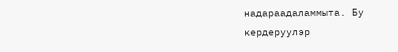надараадаламмыта. Бу кердеруулэр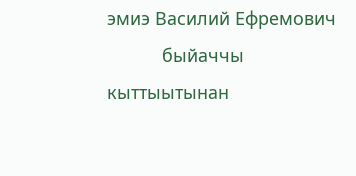эмиэ Василий Ефремович
           быйаччы кыттыытынан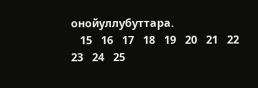онойуллубуттара.
   15   16   17   18   19   20   21   22   23   24   25